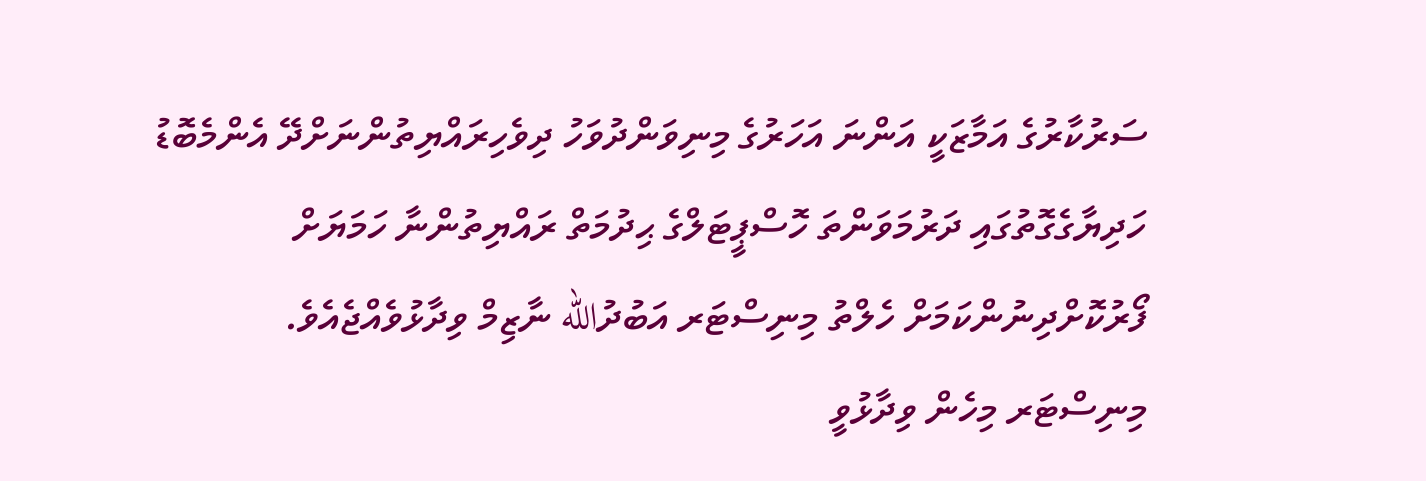ސަރުކާރުގެ އަމާޒަކީ އަންނަ އަހަރުގެ މިނިވަންދުވަހު ދިވެހިރައްޔިތުންނަށްދޭ އެންމެބޮޑު ހަދިޔާގެގޮތުގައި ދަރުމަވަންތަ ހޮސްޕީޓަލްގެ ޙިދުމަތް ރައްޔިތުންނާ ހަމަޔަށް ފޯރުކޮށްދިނުންކަމަށް ހެލްތު މިނިސްޓަރ އަބުދުالله ނާޒިމް ވިދާޅުވެއްޖެއެވެ.
މިނިސްޓަރ މިހެން ވިދާޅުވީ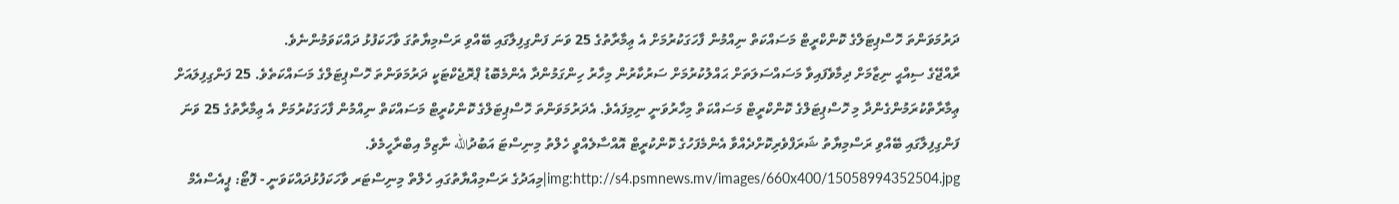ދަރުމަވަންތަ ހޮސްޕިޓަލްގެ ކޮންކްރީޓް މަސައްކަތް ނިއްމުން ފާހަގަކުރުމަށް އެ ޢިމާރާތުގެ 25 ވަނަ ފަންގިފިލާގައި ބޭއްވި ރަސްމިޔާތުގަ ވާހަކަފުޅު ދައްކަވަމުންނެވެ.
ރާއްޖޭގެ ސިއްޙީ ނިޒާމަށް ދިމާވެފައިވާ މަސައްސަލަތަށް ޙައްލުކުރުމަށް ސަރުކާރުން މިހާރު ހިންގަމުންދާ އެންމެބޮޑު ޕްރޮޖެކްޓަކީ ދަރުމަވަންތަ ހޮސްޕިޓަލްގެ މަސައްކަތެވެ. 25 ފަންގިފިލައަށް ޢިމާރާތްކުރަމުންގެންދާ މި ހޮސްޕިޓަލްގެ ކޮންކްރީޓް މަސައްކަތް މިހާރުވަނީ ނިމިފައެވެ. އެދަރުމަވަންތަ ހޮސްޕިޓަލްގެ ކޮންކުރީޓް މަސައްކަތް ނިއްމުން ފާހަގަކުރުމަށް އެ ޢިމާރާތުގެ 25 ވަނަ ފަންގިފިލާގައި ބޭއްވި ރަސްމިޔާތު ޝަރަފްވެރިކޮށްދެއްވާ އެންމެފަހުގެ ކޮންކުރީޓް އޮއްސާލެއްވީ ހެލްތު މިނިސްޓަ އަބުދުالله ނާޒިމް އިބްރާހީމެވެ.
img:http://s4.psmnews.mv/images/660x400/15058994352504.jpg|މިއަދުގެ ރަސްމިއްޔާތުގައި ހެލްތް މިނިސްޓަރ ވާހަކަފުޅުދައްކަވަނީ - ފޮޓޯ: ޕީއެސްއެމް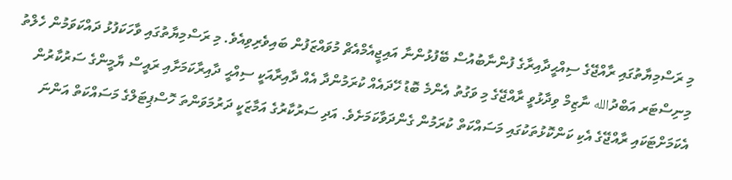މި ރަސްމިޔާތުގައި ރާއްޖޭގެ ސިއްޙީދާއިރާގެ ފުންނާބުއުސް ބޭފުޅުންނާ އައިޖީއެމްއެޗް މުވައްޒަފުން ބައިވެރިވިއެވެ. މި ރަސްމިޔާތުގައި ވާހަކަފުޅު ދައްކަވަމުން ހެލްތު މިނިސްޓަރ އަބްދުالله ނާޒިމް ވިދާޅުވީ ރާއްޖޭގެ މި ވަގުތު އެންމެ ބޮޑު ހޭދައެއް ކުރަމުންދާ އެއް ދާއިރާއަކީ ސިއްޙީ ދާއިރާކަމަށާއި ރައީސް ޔާމީންގެ ސަރުކާރުން އެކަމަށްޓަކައި ރާއްޖޭގެ އެކި ކަންކޮޅުތަކުގައި މަސައްކަތް ކުރަމުން ގެންދަވާކަމަށެވެ. އަދި ސަރުކާރުގެ އަމާޒަކީ ދަރުމަވަންތަ ހޮސްޕިޓަލްގެ މަސައްކަތް އަންނަ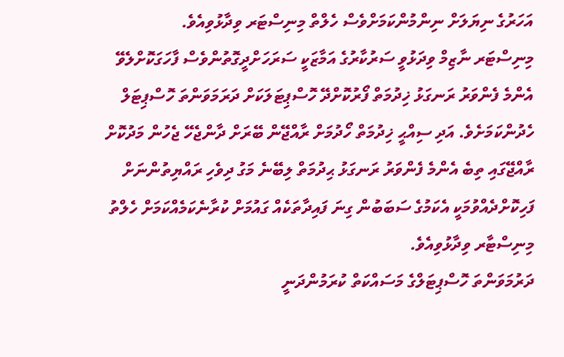އަހަރުގެ ނިޔަލަށް ނިންމުންކަމަށްވެސް ހެލްތް މިނިސްޓަރ ވިދާޅުވިއެވެ.
މިނިސްޓަރ ނާޒިމް ވިދަޅުވީ ސަރުކާރުގެ އަމާޒަކީ ސަރަހަށްދީގޮތުންވެސް ފާހަގަކޮށްލެވޭ އެންމެ ފެންވަރު ރަނގަޅު ޚިދުމަތް ފޯރުކޮށްދޭ ހޮސްޕިޓަލަކަށް ދަރަމަވަންތަ ހޮސްޕިޓަލް ހެދުންކަމަށެވެ. އަދި ސިއްޙީ ޚިދުމަތް ހޯދުމަށް ރާއްޖޭން ބޭރަށް ދާންޖެހޭ ޖެހުން މަދުކޮށް ރާއްޖޭގައި ތިބެ އެންމެ ފެންވަރު ރަނގަޅު ޙިދުމަތް ލިބޭނެ މަގު ދިވެހި ރައްޔިތުންނަށް ފަހިކޮށްދެއްވުމަކީ އެކަމުގެ ސަބަބުން ގިނަ ފައިދާތަކެއް ގައުމަށް ކުރާނެކަމެއްކަމަށް ހެލްތު މިނިސްޓާރ ވިދާޅުވިއެވެ.
ދަރުމަވަންތަ ހޮސްޕިޓަލްގެ މަސައްކަތް ކުރަމުންދަނީ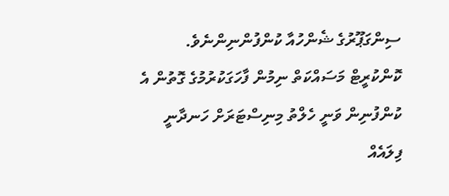ސިންގަޕޫރުގެ ޝެންހުއާ ކުންފުންނިންނެވެ. ކޮންކުރީޓް މަސައްކަތް ނިމުން ފާހަގަކުރުމުގެ ގޮތުން އެ ކުންފުނިން ވަނީ ހެލްތު މިނިސްޓަރަށް ހަނދާނީ ފިލައެއް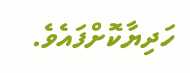ހަދިޔާކޮށްފައެވެ.